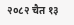२०८२ चैत १३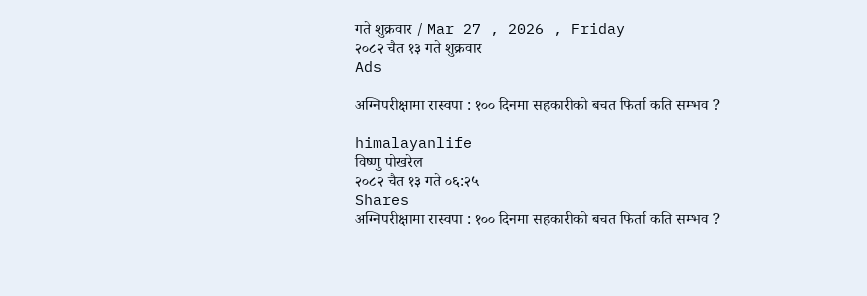गते शुक्रवार / Mar 27 , 2026 , Friday
२०८२ चैत १३ गते शुक्रवार
Ads

अग्निपरीक्षामा रास्वपा : १०० दिनमा सहकारीको बचत फिर्ता कति सम्भव ?

himalayanlife
विष्णु पोखरेल
२०८२ चैत १३ गते ०६:२५
Shares
अग्निपरीक्षामा रास्वपा : १०० दिनमा सहकारीको बचत फिर्ता कति सम्भव ?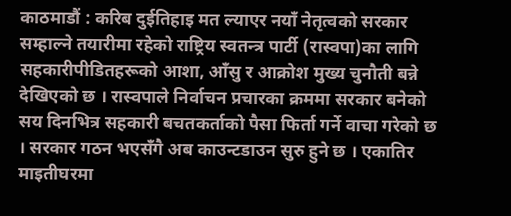काठमाडौं : करिब दुईतिहाइ मत ल्याएर नयाँ नेतृत्वको सरकार सम्हाल्ने तयारीमा रहेको राष्ट्रिय स्वतन्त्र पार्टी (रास्वपा)का लागि सहकारीपीडितहरूको आशा, आँसु र आक्रोश मुख्य चुनौती बन्ने देखिएको छ । रास्वपाले निर्वाचन प्रचारका क्रममा सरकार बनेको सय दिनभित्र सहकारी बचतकर्ताको पैसा फिर्ता गर्ने वाचा गरेको छ । सरकार गठन भएसँगै अब काउन्टडाउन सुरु हुने छ । एकातिर माइतीघरमा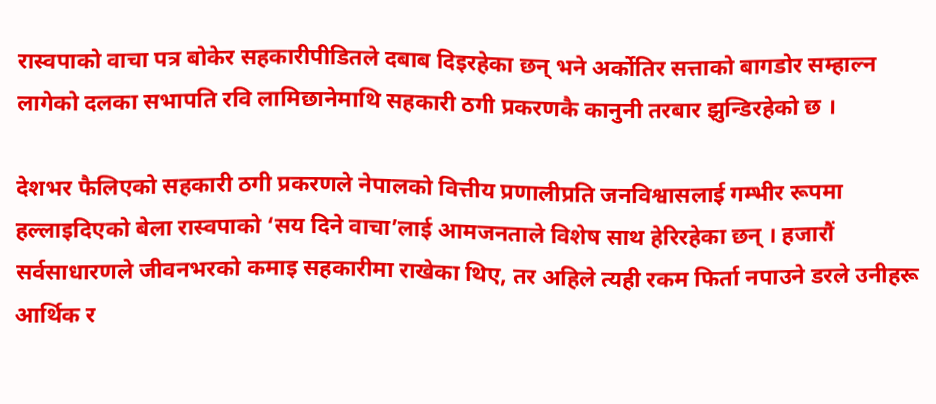रास्वपाको वाचा पत्र बोकेर सहकारीपीडितले दबाब दिइरहेका छन् भने अर्कोतिर सत्ताको बागडोर सम्हाल्न लागेको दलका सभापति रवि लामिछानेमाथि सहकारी ठगी प्रकरणकै कानुनी तरबार झुन्डिरहेको छ ।

देशभर फैलिएको सहकारी ठगी प्रकरणले नेपालको वित्तीय प्रणालीप्रति जनविश्वासलाई गम्भीर रूपमा हल्लाइदिएको बेला रास्वपाको ‘सय दिने वाचा’लाई आमजनताले विशेष साथ हेरिरहेका छन् । हजारौं सर्वसाधारणले जीवनभरको कमाइ सहकारीमा राखेका थिए, तर अहिले त्यही रकम फिर्ता नपाउने डरले उनीहरू आर्थिक र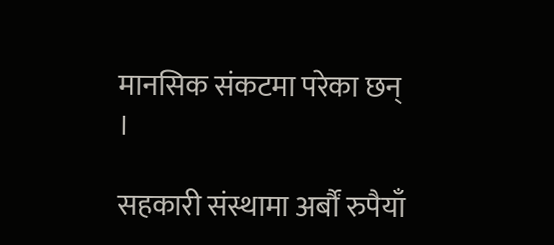मानसिक संकटमा परेका छन् ।

सहकारी संस्थामा अर्बौं रुपैयाँ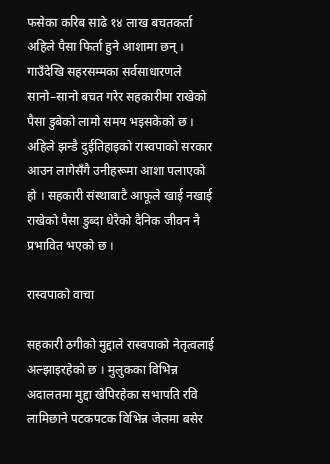फसेका करिब साढे १४ लाख बचतकर्ता अहिले पैसा फिर्ता हुने आशामा छन् । गाउँदेखि सहरसम्मका सर्वसाधारणले सानो–सानो बचत गरेर सहकारीमा राखेको पैसा डुबेको लामो समय भइसकेको छ । अहिले झन्डै दुईतिहाइको रास्वपाको सरकार आउन लागेसँगै उनीहरूमा आशा पलाएको हो । सहकारी संस्थाबाटै आफूले खाई नखाई राखेको पैसा डुब्दा धेरैको दैनिक जीवन नै प्रभावित भएको छ ।

रास्वपाको वाचा

सहकारी ठगीको मुद्दाले रास्वपाको नेतृत्वलाई अल्झाइरहेको छ । मुलुकका विभिन्न अदालतमा मुद्दा खेपिरहेका सभापति रवि लामिछाने पटकपटक विभिन्न जेलमा बसेर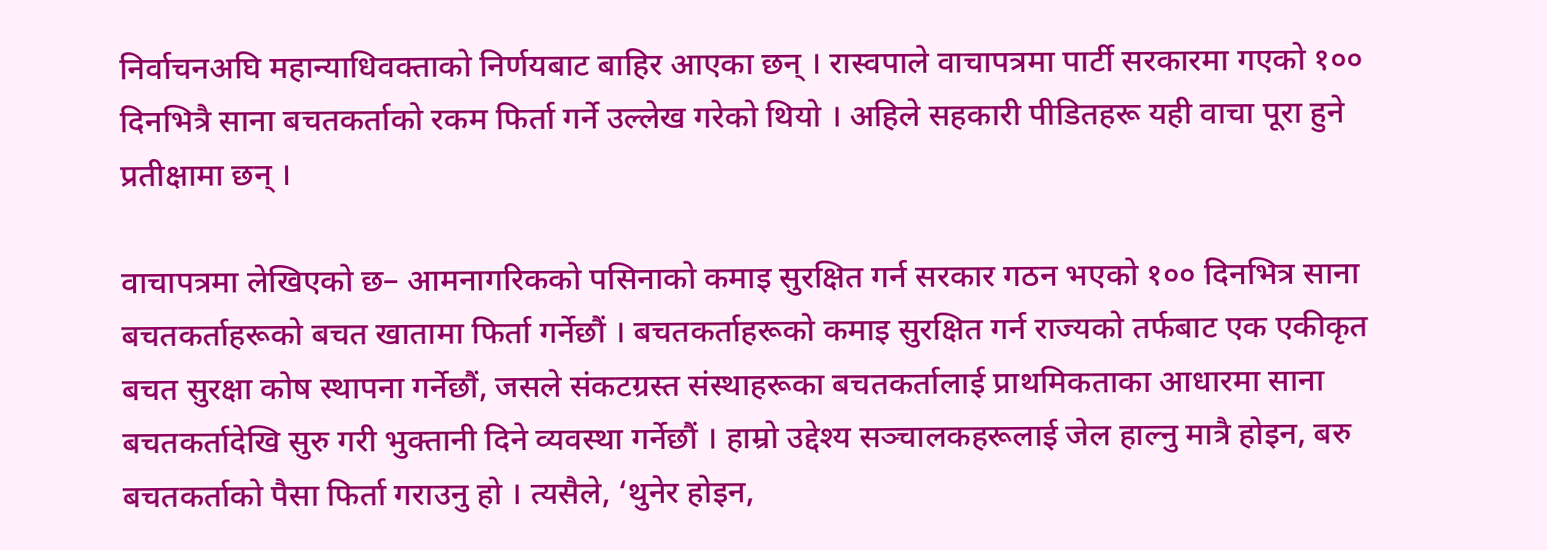निर्वाचनअघि महान्याधिवक्ताको निर्णयबाट बाहिर आएका छन् । रास्वपाले वाचापत्रमा पार्टी सरकारमा गएको १०० दिनभित्रै साना बचतकर्ताको रकम फिर्ता गर्ने उल्लेख गरेको थियो । अहिले सहकारी पीडितहरू यही वाचा पूरा हुने प्रतीक्षामा छन् ।

वाचापत्रमा लेखिएको छ– आमनागरिकको पसिनाको कमाइ सुरक्षित गर्न सरकार गठन भएको १०० दिनभित्र साना बचतकर्ताहरूको बचत खातामा फिर्ता गर्नेछौं । बचतकर्ताहरूको कमाइ सुरक्षित गर्न राज्यको तर्फबाट एक एकीकृत बचत सुरक्षा कोष स्थापना गर्नेछौं, जसले संकटग्रस्त संस्थाहरूका बचतकर्तालाई प्राथमिकताका आधारमा साना बचतकर्तादेखि सुरु गरी भुक्तानी दिने व्यवस्था गर्नेछौं । हाम्रो उद्देश्य सञ्चालकहरूलाई जेल हाल्नु मात्रै होइन, बरु बचतकर्ताको पैसा फिर्ता गराउनु हो । त्यसैले, ‘थुनेर होइन,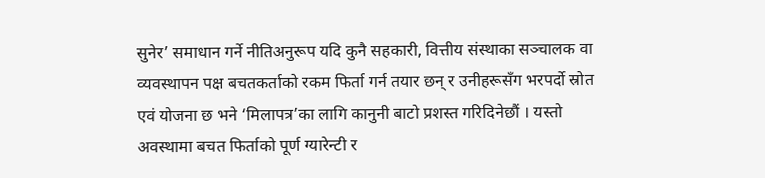सुनेर’ समाधान गर्ने नीतिअनुरूप यदि कुनै सहकारी, वित्तीय संस्थाका सञ्चालक वा व्यवस्थापन पक्ष बचतकर्ताको रकम फिर्ता गर्न तयार छन् र उनीहरूसँग भरपर्दो स्रोत एवं योजना छ भने ‘मिलापत्र’का लागि कानुनी बाटो प्रशस्त गरिदिनेछौं । यस्तो अवस्थामा बचत फिर्ताको पूर्ण ग्यारेन्टी र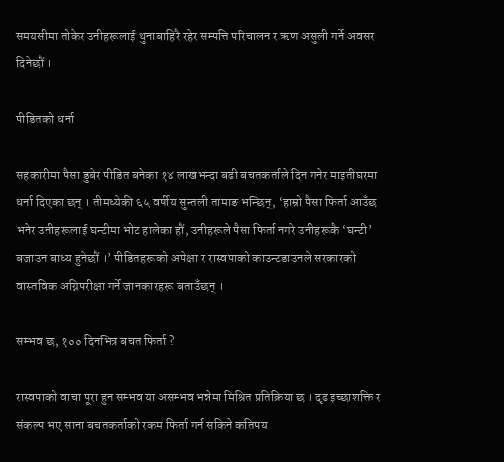समयसीमा तोकेर उनीहरूलाई थुनाबाहिरै रहेर सम्पत्ति परिचालन र ऋण असुली गर्ने अवसर दिनेछौं ।

पीडितको धर्ना

सहकारीमा पैसा डुबेर पीडित बनेका १४ लाखभन्दा बढी बचतकर्ताले दिन गनेर माइतीघरमा धर्ना दिएका छन् । तीमध्येकी ६५ वर्षीय सुन्तली तामाङ भन्छिन्, ‘हाम्रो पैसा फिर्ता आउँछ भनेर उनीहरूलाई घन्टीमा भोट हालेका हौं, उनीहरूले पैसा फिर्ता नगरे उनीहरूकै ‘घन्टी’ बजाउन बाध्य हुनेछौं ।’ पीडितहरूको अपेक्षा र रास्वपाको काउन्टडाउनले सरकारको वास्तविक अग्निपरीक्षा गर्ने जानकारहरू बताउँछन् ।

सम्भव छ, १०० दिनभित्र बचत फिर्ता ?

रास्वपाको वाचा पूरा हुन सम्भव या असम्भव भन्नेमा मिश्रित प्रतिक्रिया छ । दृढ इच्छाशक्ति र संकल्प भए साना बचतकर्ताको रकम फिर्ता गर्न सकिने कतिपय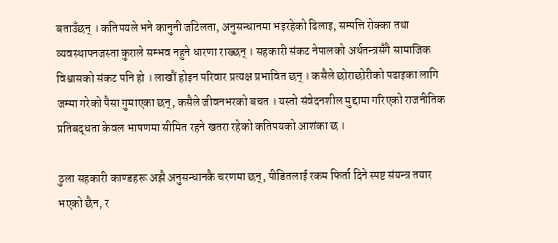बताउँछन् । कतिपयले भने कानुनी जटिलता, अनुसन्धानमा भइरहेको ढिलाइ, सम्पत्ति रोक्का तथा व्यवस्थापनजस्ता कुराले सम्भव नहुने धारणा राख्छन् । सहकारी संकट नेपालको अर्थतन्त्रसँगै सामाजिक विश्वासको संकट पनि हो । लाखौं होइन परिवार प्रत्यक्ष प्रभावित छन् । कसैले छोराछोरीको पढाइका लागि जम्मा गरेको पैसा गुमाएका छन्, कसैले जीवनभरको बचत । यस्तो संवेदनशील मुद्दामा गरिएको राजनीतिक प्रतिबद्धता केवल भाषणमा सीमित रहने खतरा रहेको कतिपयको आशंका छ ।

ठुला सहकारी काण्डहरू अझै अनुसन्धानकै चरणमा छन्, पीडितलाई रकम फिर्ता दिने स्पष्ट संयन्त्र तयार भएको छैन, र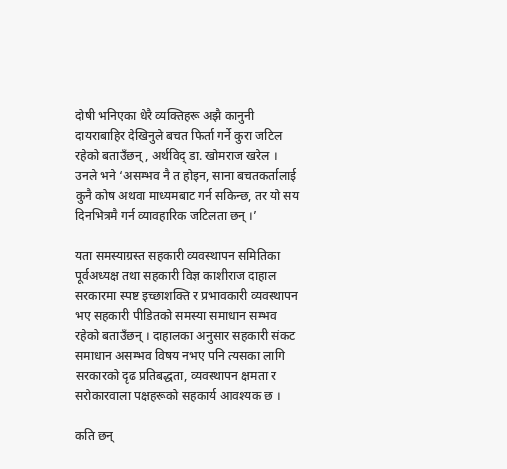दोषी भनिएका धेरै व्यक्तिहरू अझै कानुनी दायराबाहिर देखिनुले बचत फिर्ता गर्ने कुरा जटिल रहेको बताउँछन्, अर्थविद् डा. खोमराज खरेल । उनले भने ‘असम्भव नै त होइन, साना बचतकर्तालाई कुनै कोष अथवा माध्यमबाट गर्न सकिन्छ, तर यो सय दिनभित्रमै गर्न व्यावहारिक जटिलता छन् ।’

यता समस्याग्रस्त सहकारी व्यवस्थापन समितिका पूर्वअध्यक्ष तथा सहकारी विज्ञ काशीराज दाहाल सरकारमा स्पष्ट इच्छाशक्ति र प्रभावकारी व्यवस्थापन भए सहकारी पीडितको समस्या समाधान सम्भव रहेको बताउँछन् । दाहालका अनुसार सहकारी संकट समाधान असम्भव विषय नभए पनि त्यसका लागि सरकारको दृढ प्रतिबद्धता, व्यवस्थापन क्षमता र सरोकारवाला पक्षहरूको सहकार्य आवश्यक छ ।

कति छन्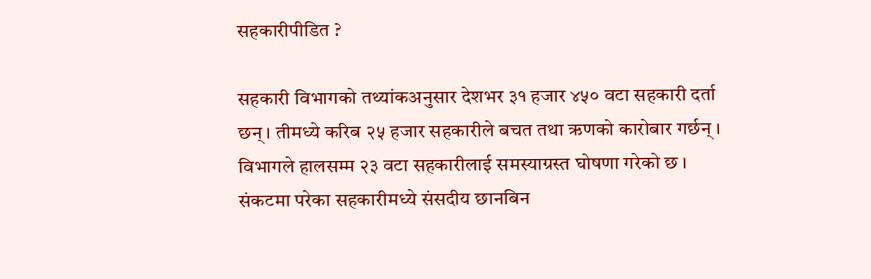सहकारीपीडित ?

सहकारी विभागको तथ्यांकअनुसार देशभर ३१ हजार ४५० वटा सहकारी दर्ता छन् । तीमध्ये करिब २५ हजार सहकारीले बचत तथा ऋणको कारोबार गर्छन् । विभागले हालसम्म २३ वटा सहकारीलाई समस्याग्रस्त घोषणा गरेको छ । संकटमा परेका सहकारीमध्ये संसदीय छानबिन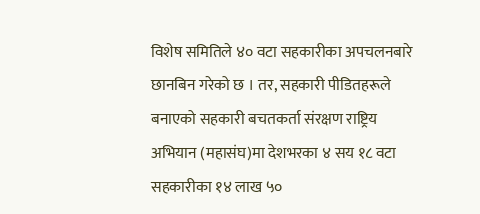विशेष समितिले ४० वटा सहकारीका अपचलनबारे छानबिन गरेको छ । तर, सहकारी पीडितहरूले बनाएको सहकारी बचतकर्ता संरक्षण राष्ट्रिय अभियान (महासंघ)मा देशभरका ४ सय १८ वटा सहकारीका १४ लाख ५०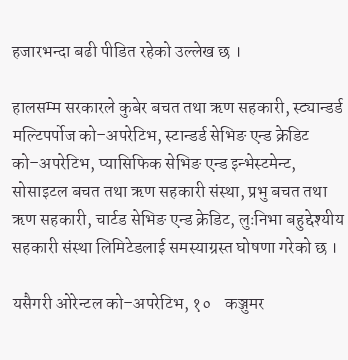हजारभन्दा बढी पीडित रहेको उल्लेख छ ।

हालसम्म सरकारले कुबेर बचत तथा ऋण सहकारी, स्ट्यान्डर्ड मल्टिपर्पोज को–अपरेटिभ, स्टान्डर्ड सेभिङ एन्ड क्रेडिट को–अपरेटिभ, प्यासिफिक सेभिङ एन्ड इन्भेस्टमेन्ट, सोसाइटल बचत तथा ऋण सहकारी संस्था, प्रभु बचत तथा ऋण सहकारी, चार्टड सेभिङ एन्ड क्रेडिट, लुःनिभा बहुद्देश्यीय सहकारी संस्था लिमिटेडलाई समस्याग्रस्त घोषणा गरेको छ ।

यसैगरी ओरेन्टल को–अपरेटिभ, १०    कञ्जुमर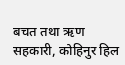बचत तथा ऋण सहकारी, कोहिनुर हिल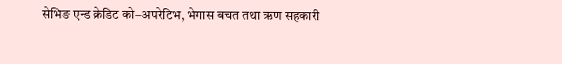सेभिङ एन्ड क्रेडिट को–अपरेटिभ, भेगास बचत तथा ऋण सहकारी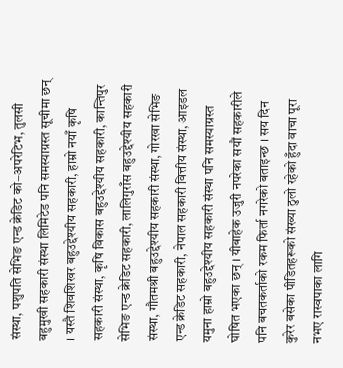संस्था, पशुपति सेभिङ एन्ड क्रेडिट को–अपरेटिभ, तुलसी बहुमुखी सहकारी संस्था लिमिटेड पनि समस्याग्रस्त सूचीमा छन् । यस्तै शिवशिखर बहुउद्देश्यीय सहकारी, हाम्रो नयाँ कृषि सहकारी संस्था, कृषि विकास बहुउद्देश्यीय सहकारी, कान्तिपुर सेभिङ एन्ड क्रेडिट सहकारी, लालिगुराँस बहुउद्देश्यीय सहकारी संस्था, गौतमश्री बहुउद्देश्यीय सहकारी संस्था, गोरखा सेभिङ एन्ड क्रेडिट सहकारी, नेपाल सहकारी वित्तीय संस्था, आइडल यमुना हाम्रो बहुउद्देश्यीय सहकारी संस्था पनि समस्याग्रस्त घोषित भएका छन् । यीबाहेक उजुरी नपरेका सयौं सहकारीले पनि बचतकर्ताको रकम फिर्ता नगरेको बताइन्छ । सय दिन कुरेर बसेका पीडितहरूको संख्या ठुलो रहेको हुँदा वाचा पूरा नभए रास्वपाका लागि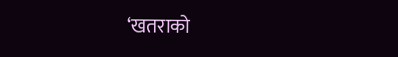‘खतराको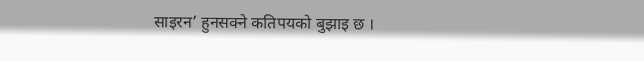साइरन’ हुनसक्ने कतिपयको बुझाइ छ ।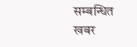सम्बन्धित खबर